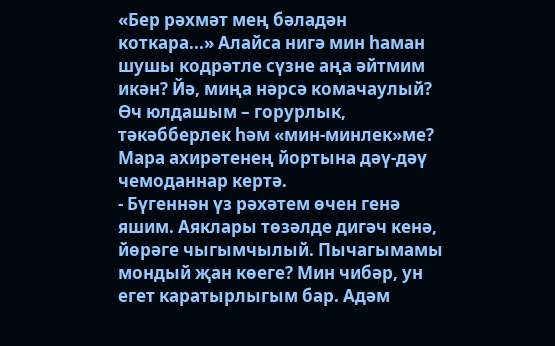«Бер рәхмәт мең бәладән коткара...» Алайса нигә мин һаман шушы кодрәтле сүзне аңа әйтмим икән? Йә, миңа нәрсә комачаулый? Өч юлдашым – горурлык, тәкәбберлек һәм «мин-минлек»ме?
Мара ахирәтенең йортына дәү-дәү чемоданнар кертә.
- Бүгеннән үз рәхәтем өчен генә яшим. Аяклары төзәлде дигәч кенә, йөрәге чыгымчылый. Пычагымамы мондый җан көеге? Мин чибәр, ун егет каратырлыгым бар. Адәм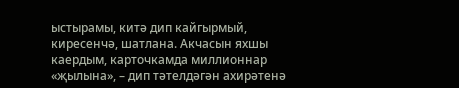ыстырамы, китә дип кайгырмый, киресенчә, шатлана. Акчасын яхшы каердым, карточкамда миллионнар «җылына», – дип тәтелдәгән ахирәтенә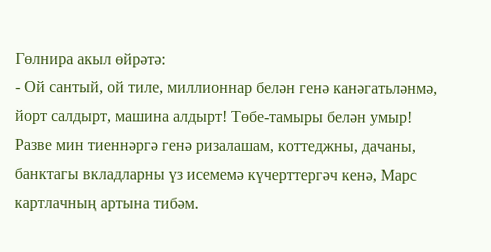Гөлнира акыл өйрәтә:
- Ой сантый, ой тиле, миллионнар белән генә канәгатьләнмә, йорт салдырт, машина алдырт! Төбе-тамыры белән умыр! Разве мин тиеннәргә генә ризалашам, коттеджны, дачаны, банктагы вкладларны үз исемемә күчерттергәч кенә, Марс картлачның артына тибәм.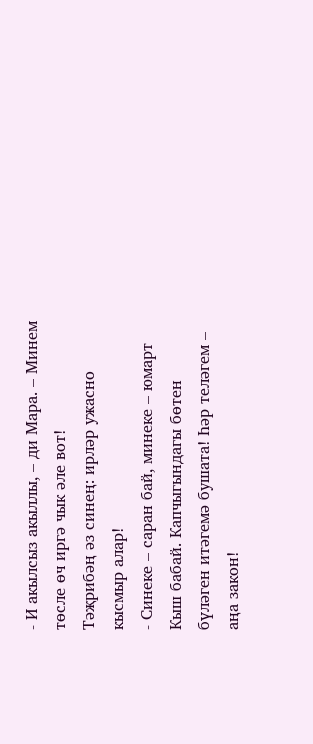- И акылсыз акыллы, – ди Мара. – Минем төсле өч иргә чык әле вот!
Тәҗрибәң әз синең: ирләр ужасно кысмыр алар!
- Синеке – саран бай, минеке – юмарт Кыш бабай. Капчыгындагы бөтен бүләген итәгемә бушата! Һәр теләгем – аңа закон!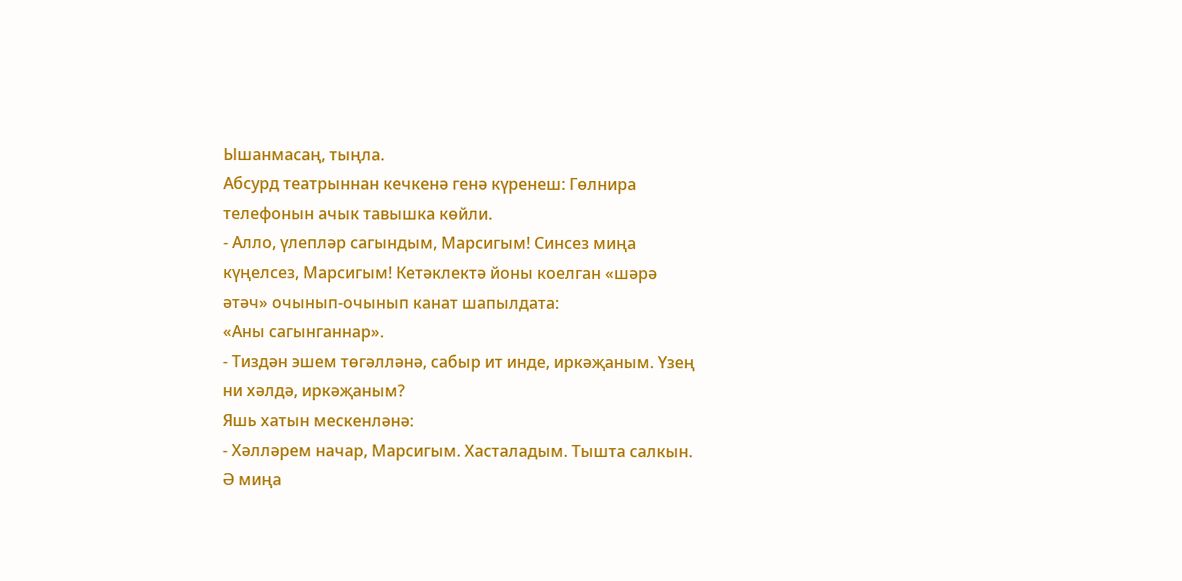Ышанмасаң, тыңла.
Абсурд театрыннан кечкенә генә күренеш: Гөлнира телефонын ачык тавышка көйли.
- Алло, үлепләр сагындым, Марсигым! Синсез миңа күңелсез, Марсигым! Кетәклектә йоны коелган «шәрә әтәч» очынып-очынып канат шапылдата:
«Аны сагынганнар».
- Тиздән эшем төгәлләнә, сабыр ит инде, иркәҗаным. Үзең ни хәлдә, иркәҗаным?
Яшь хатын мескенләнә:
- Хәлләрем начар, Марсигым. Хасталадым. Тышта салкын. Ә миңа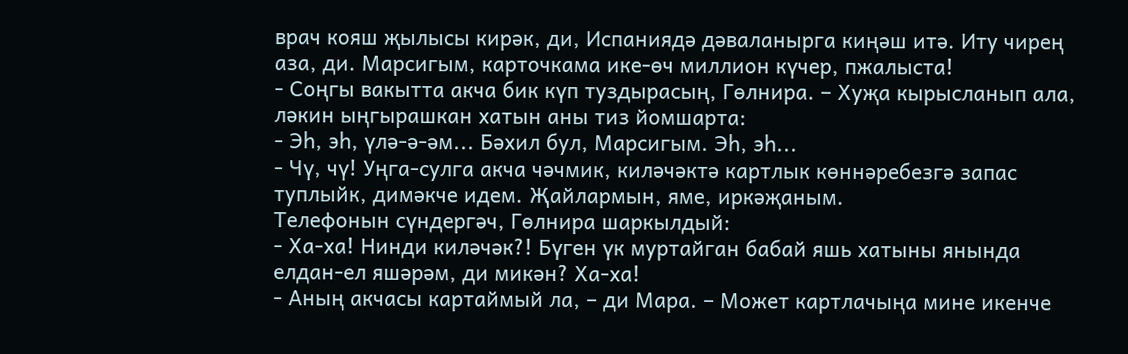врач кояш җылысы кирәк, ди, Испаниядә дәваланырга киңәш итә. Иту чирең аза, ди. Марсигым, карточкама ике-өч миллион күчер, пжалыста!
- Соңгы вакытта акча бик күп туздырасың, Гөлнира. – Хуҗа кырысланып ала, ләкин ыңгырашкан хатын аны тиз йомшарта:
- Эһ, эһ, үлә-ә-әм... Бәхил бул, Марсигым. Эһ, эһ...
- Чү, чү! Уңга-сулга акча чәчмик, киләчәктә картлык көннәребезгә запас туплыйк, димәкче идем. Җайлармын, яме, иркәҗаным.
Телефонын сүндергәч, Гөлнира шаркылдый:
- Ха-ха! Нинди киләчәк?! Бүген үк муртайган бабай яшь хатыны янында елдан-ел яшәрәм, ди микән? Ха-ха!
- Аның акчасы картаймый ла, – ди Мара. – Может картлачыңа мине икенче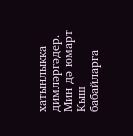хатынлыкка димләргәдер. Мин дә юмарт Кыш бабайларга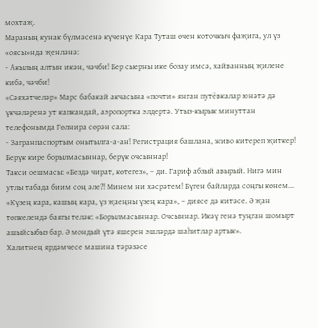мохтаҗ.
Мараның кунак бүлмәсенә күченүе Кара Туташ өчен коточкыч фаҗига, ул үз «оясы»нда җенләнә:
- Акылың алтын икән, чәчби! Бер сыерны ике бозау имсә, хайванның җилене кибә, чәчби!
«Сәяхәтчеләр» Марс бабакай акчасына «почти» янган путёвкалар юнәтә дә үкчәләренә ут капкандай, аэропортка элдертә. Утыз-кырык минуттан телефонымда Гөлнира сөрән сала:
- Загранпаспортым онытылга-а-ан! Регистрация башлана, живо китереп җиткер!
Берүк кире борылмасыннар, берүк очсыннар!
Такси оешмасы: «Бездә чират, көтегез», – ди. Гариф абзый авырый. Нигә мин утлы табада биим соң әле?! Минем ни хәсрәтем! Бүген байларда соңгы көнем... «Күзең кара, кашың кара, үз җаеңны үзең кара», – диясе дә китәсе. Ә җан төпкелендә баягы теләк: «Борылмасыннар. Очсыннар. Икәү генә туңган шомырт ашыйсыбыз бар. Ә мондый үтә яшерен эшләрдә шаһитлар артык».
Халитнең ярдәмчесе машина тәрәзәсе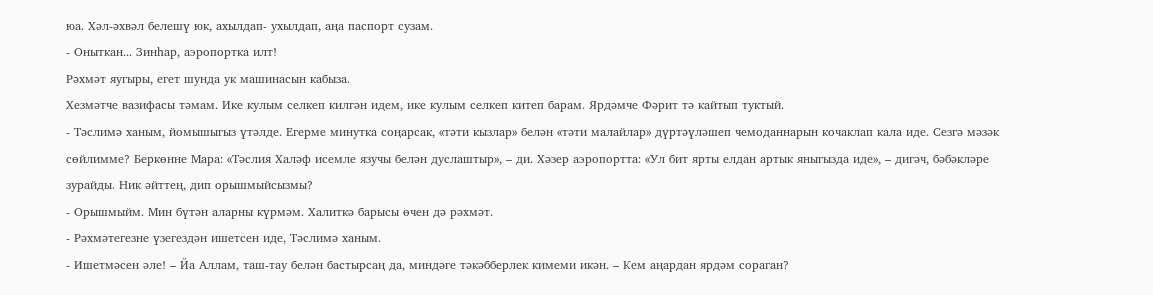юа. Хәл-әхвәл белешү юк, ахылдап- ухылдап, аңа паспорт сузам.
- Оныткан... Зинһар, аэропортка илт!
Рәхмәт яугыры, егет шунда ук машинасын кабыза.
Хезмәтче вазифасы тәмам. Ике кулым селкеп килгән идем, ике кулым селкеп китеп барам. Ярдәмче Фәрит тә кайтып туктый.
- Тәслимә ханым, йомышыгыз үтәлде. Егерме минутка соңарсак, «тәти кызлар» белән «тәти малайлар» дүртәүләшеп чемоданнарын кочаклап кала иде. Сезгә мәзәк сөйлимме? Беркөнне Мара: «Тәслия Халәф исемле язучы белән дуслаштыр», – ди. Хәзер аэропортта: «Ул бит ярты елдан артык яныгызда иде», – дигәч, бәбәкләре зурайды. Ник әйттең, дип орышмыйсызмы?
- Орышмыйм. Мин бүтән аларны күрмәм. Халиткә барысы өчен дә рәхмәт.
- Рәхмәтегезне үзегездән ишетсен иде, Тәслимә ханым.
- Ишетмәсен әле! – Йа Аллам, таш-тау белән бастырсаң да, миндәге тәкәбберлек кимеми икән. – Кем аңардан ярдәм сораган?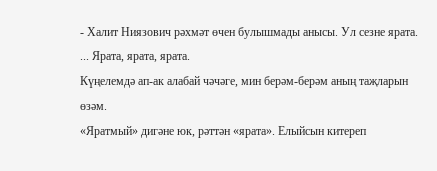- Халит Ниязович рәхмәт өчен булышмады анысы. Ул сезне ярата.
... Ярата, ярата, ярата.
Күңелемдә ап-ак алабай чәчәге, мин берәм-берәм аның таҗларын өзәм.
«Яратмый» дигәне юк, рәттән «ярата». Елыйсын китереп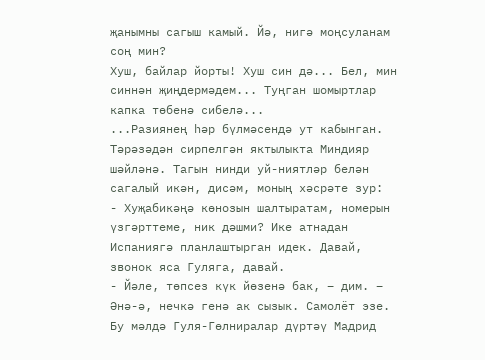җанымны сагыш камый. Йә, нигә моңсуланам соң мин?
Хуш, байлар йорты! Хуш син дә... Бел, мин синнән җиңдермәдем... Туңган шомыртлар капка төбенә сибелә...
...Разиянең һәр бүлмәсендә ут кабынган. Тәрәзәдән сирпелгән яктылыкта Миндияр шәйләнә. Тагын нинди уй-ниятләр белән сагалый икән, дисәм, моның хәсрәте зур:
- Хуҗабикәңә көнозын шалтыратам, номерын үзгәрттеме, ник дәшми? Ике атнадан Испаниягә планлаштырган идек. Давай, звонок яса Гуляга, давай.
- Йәле, төпсез күк йөзенә бак, – дим. – Әнә-ә, нечкә генә ак сызык. Самолёт эзе. Бу мәлдә Гуля-Гөлниралар дүртәү Мадрид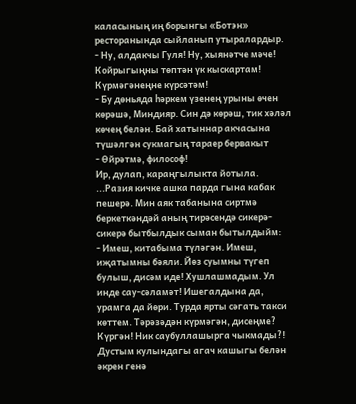каласының иң борынгы «Ботэн» ресторанында сыйланып утыралардыр.
- Ну, алдакчы Гуля! Ну, хыянәтче мәче! Койрыгыңны төптән үк кыскартам! Күрмәгәнеңне күрсәтәм!
- Бу дөньяда һәркем үзенең урыны өчен көрәшә, Миндияр. Син дә көрәш, тик хәләл көчең белән. Бай хатыннар акчасына түшәлгән сукмагың тараер бервакыт
- Өйрәтмә, философ!
Ир, дулап, караңгылыкта йотыла.
...Разия кичке ашка парда гына кабак пешерә. Мин аяк табанына сиртмә беркеткәндәй аның тирәсендә сикерә-сикерә бытбылдык сыман бытылдыйм:
- Имеш, китабыма түләгән. Имеш, иҗатымны бәяли. Йөз суымны түгеп булыш, дисәм иде! Хушлашмадым. Ул инде сау-сәламәт! Ишегалдына да, урамга да йөри. Турда ярты сәгать такси көттем. Тәрәзәдән күрмәгән, дисеңме? Күргән! Ник саубуллашырга чыкмады?!
Дустым кулындагы агач кашыгы белән әкрен генә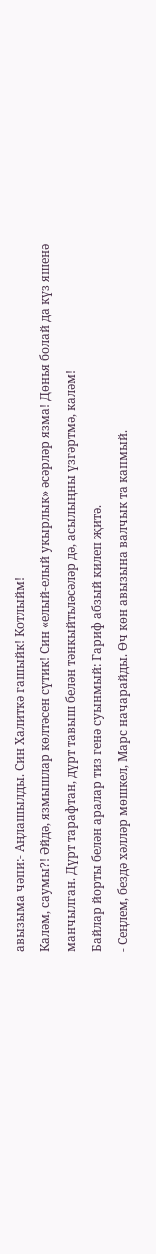авызыма чәпи:- Аңлашылды. Син Халиткә гашыйк! Котлыйм!
Каләм, саумы?! Әйдә, язмышлар көлтәсен сүтик! Син «елый-елый укырлык» әсәрләр язма! Дөнья болай да күз яшенә манчылган. Дүрт тарафтан, дүрт тавыш белән тәнкыйтьләсәләр дә, асылыңны үзгәртмә, каләм!
Байлар йорты белән аралар тиз генә суынмый: Гариф абзый килеп җитә.
- Сеңлем, бездә хәлләр мөшкел, Марс начарайды. Өч көн авызына валчык та капмый.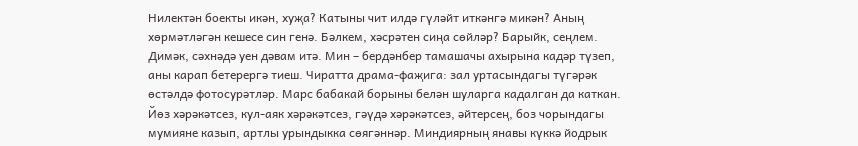Нилектән боекты икән, хуҗа? Катыны чит илдә гүләйт иткәнгә микән? Аның хөрмәтләгән кешесе син генә. Бәлкем, хәсрәтен сиңа сөйләр? Барыйк, сеңлем.
Димәк, сәхнәдә уен дәвам итә. Мин – бердәнбер тамашачы ахырына кадәр түзеп, аны карап бетерергә тиеш. Чиратта драма-фаҗига: зал уртасындагы түгәрәк өстәлдә фотосурәтләр. Марс бабакай борыны белән шуларга кадалган да каткан. Йөз хәрәкәтсез, кул-аяк хәрәкәтсез, гәүдә хәрәкәтсез, әйтерсең, боз чорындагы мумияне казып, артлы урындыкка сөягәннәр. Миндиярның янавы күккә йодрык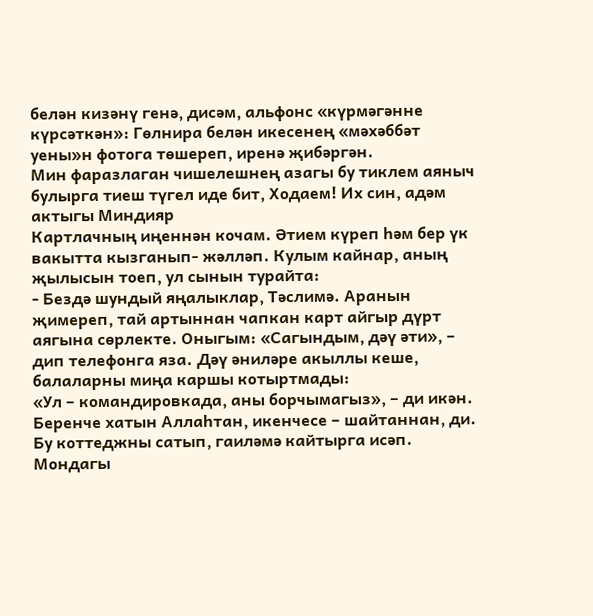белән кизәнү генә, дисәм, альфонс «күрмәгәнне күрсәткән»: Гөлнира белән икесенең «мәхәббәт уены»н фотога төшереп, иренә җибәргән.
Мин фаразлаган чишелешнең азагы бу тиклем аяныч булырга тиеш түгел иде бит, Ходаем! Их син, адәм актыгы Миндияр
Картлачның иңеннән кочам. Әтием күреп һәм бер үк вакытта кызганып- жәлләп. Кулым кайнар, аның җылысын тоеп, ул сынын турайта:
- Бездә шундый яңалыклар, Тәслимә. Аранын җимереп, тай артыннан чапкан карт айгыр дүрт аягына сөрлекте. Оныгым: «Сагындым, дәү әти», – дип телефонга яза. Дәү әниләре акыллы кеше, балаларны миңа каршы котыртмады:
«Ул – командировкада, аны борчымагыз», – ди икән. Беренче хатын Аллаһтан, икенчесе – шайтаннан, ди. Бу коттеджны сатып, гаиләмә кайтырга исәп. Мондагы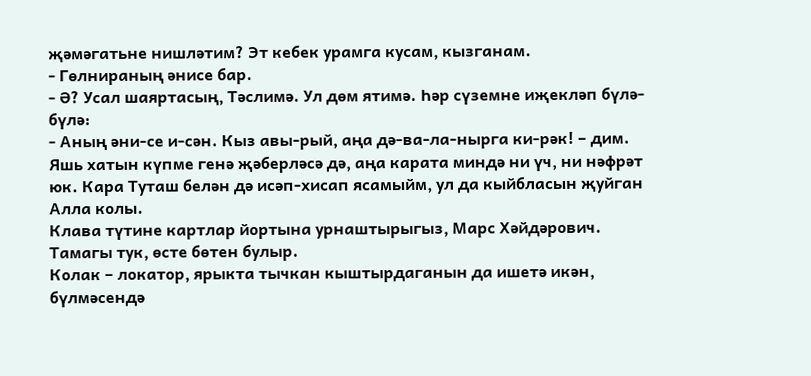җәмәгатьне нишләтим? Эт кебек урамга кусам, кызганам.
- Гөлнираның әнисе бар.
- Ә? Усал шаяртасың, Тәслимә. Ул дөм ятимә. Һәр сүземне иҗекләп бүлә-бүлә:
- Аның әни-се и-сән. Кыз авы-рый, аңа дә-ва-ла-нырга ки-рәк! – дим. Яшь хатын күпме генә җәберләсә дә, аңа карата миндә ни үч, ни нәфрәт юк. Кара Туташ белән дә исәп-хисап ясамыйм, ул да кыйбласын җуйган Алла колы.
Клава түтине картлар йортына урнаштырыгыз, Марс Хәйдәрович. Тамагы тук, өсте бөтен булыр.
Колак – локатор, ярыкта тычкан кыштырдаганын да ишетә икән, бүлмәсендә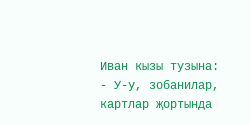Иван кызы тузына:
- У-у, зобанилар, картлар җортында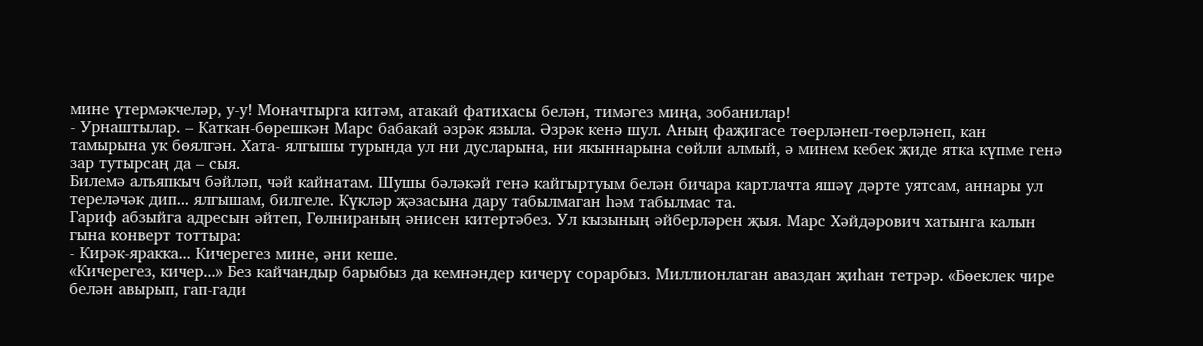мине үтермәкчеләр, у-у! Моначтырга китәм, атакай фатихасы белән, тимәгез миңа, зобанилар!
- Урнаштылар. – Каткан-бөрешкән Марс бабакай әзрәк языла. Әзрәк кенә шул. Аның фаҗигасе төерләнеп-төерләнеп, кан тамырына ук бөялгән. Хата- ялгышы турында ул ни дусларына, ни якыннарына сөйли алмый, ә минем кебек җиде ятка күпме генә зар тутырсаң да – сыя.
Билемә алъяпкыч бәйләп, чәй кайнатам. Шушы бәләкәй генә кайгыртуым белән бичара картлачта яшәү дәрте уятсам, аннары ул тереләчәк дип... ялгышам, билгеле. Күкләр җәзасына дару табылмаган һәм табылмас та.
Гариф абзыйга адресын әйтеп, Гөлнираның әнисен китертәбез. Ул кызының әйберләрен җыя. Марс Хәйдәрович хатынга калын гына конверт тоттыра:
- Кирәк-яракка... Кичерегез мине, әни кеше.
«Кичерегез, кичер...» Без кайчандыр барыбыз да кемнәндер кичерү сорарбыз. Миллионлаган аваздан җиһан тетрәр. «Бөеклек чире белән авырып, гап-гади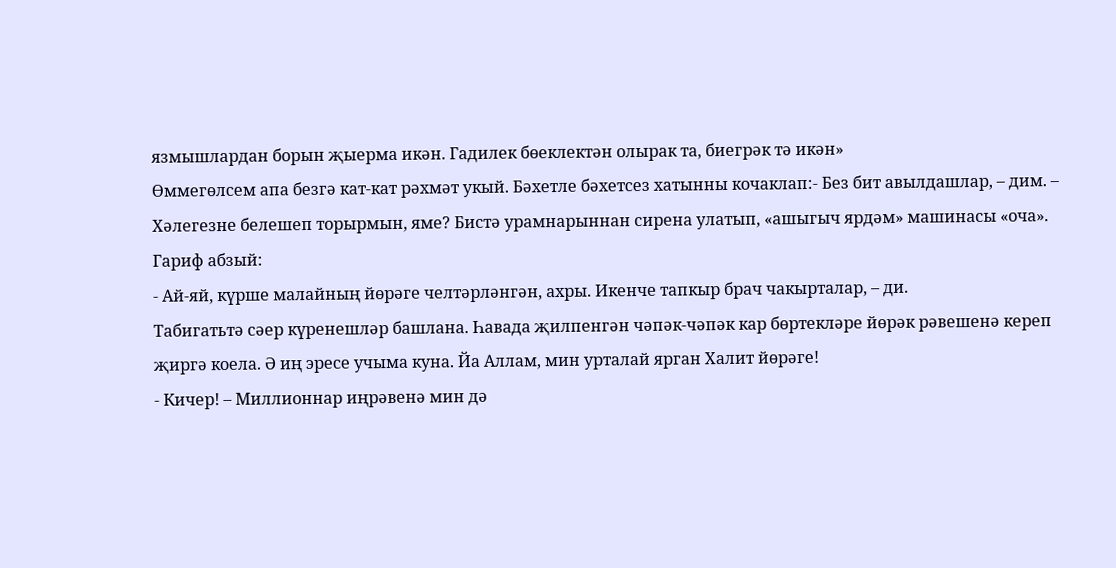язмышлардан борын җыерма икән. Гадилек бөеклектән олырак та, биегрәк тә икән»
Өммегөлсем апа безгә кат-кат рәхмәт укый. Бәхетле бәхетсез хатынны кочаклап:- Без бит авылдашлар, – дим. – Хәлегезне белешеп торырмын, яме? Бистә урамнарыннан сирена улатып, «ашыгыч ярдәм» машинасы «оча».
Гариф абзый:
- Ай-яй, күрше малайның йөрәге челтәрләнгән, ахры. Икенче тапкыр брач чакырталар, – ди.
Табигатьтә сәер күренешләр башлана. Һавада җилпенгән чәпәк-чәпәк кар бөртекләре йөрәк рәвешенә кереп җиргә коела. Ә иң эресе учыма куна. Йа Аллам, мин урталай ярган Халит йөрәге!
- Кичер! – Миллионнар иңрәвенә мин дә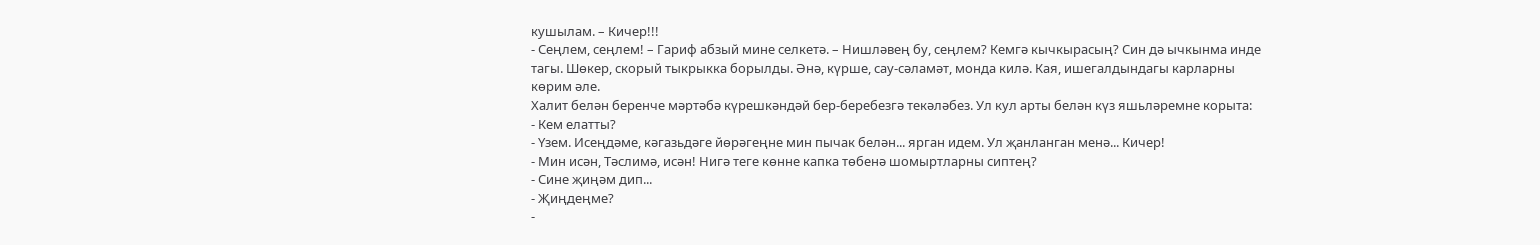кушылам. – Кичер!!!
- Сеңлем, сеңлем! – Гариф абзый мине селкетә. – Нишләвең бу, сеңлем? Кемгә кычкырасың? Син дә ычкынма инде тагы. Шөкер, скорый тыкрыкка борылды. Әнә, күрше, сау-сәламәт, монда килә. Кая, ишегалдындагы карларны көрим әле.
Халит белән беренче мәртәбә күрешкәндәй бер-беребезгә текәләбез. Ул кул арты белән күз яшьләремне корыта:
- Кем елатты?
- Үзем. Исеңдәме, кәгазьдәге йөрәгеңне мин пычак белән... ярган идем. Ул җанланган менә... Кичер!
- Мин исән, Тәслимә, исән! Нигә теге көнне капка төбенә шомыртларны сиптең?
- Сине җиңәм дип...
- Җиңдеңме?
-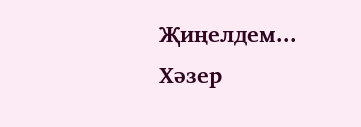Җиңелдем... Хәзер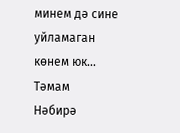минем дә сине уйламаган көнем юк...
Тәмам
Нәбирә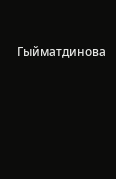Гыйматдинова